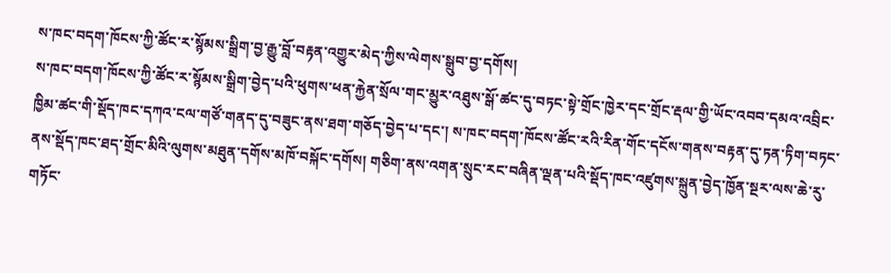ས་ཁང་བདག་ཁོངས་ཀྱི་ཚོང་ར་སྙོམས་སྒྲིག་བྱ་རྒྱུ་བློ་བརྟན་འགྱུར་མེད་ཀྱིས་ལེགས་སྒྲུབ་བྱ་དགོས།
ས་ཁང་བདག་ཁོངས་ཀྱི་ཚོང་ར་སྙོམས་སྒྲིག་བྱེད་པའི་ཕུགས་ཕན་རྐྱེན་སྲོལ་གང་མྱུར་འཐུས་སྒོ་ཚང་དུ་བཏང་སྟེ་གྲོང་ཁྱེར་དང་གྲོང་རྡལ་གྱི་ཡོང་འབབ་དམའ་འབྲིང་ཁྱིམ་ཚང་གི་སྡོད་ཁང་དཀའ་ངལ་གཙོ་གནད་དུ་བཟུང་ནས་ཐག་གཅོད་བྱེད་པ་དང་། ས་ཁང་བདག་ཁོངས་ཚོང་རའི་རིན་གོང་དངོས་གནས་བརྟན་དུ་ཏན་ཏིག་བཏང་ནས་སྡོད་ཁང་ཐད་གྲོང་མིའི་ལུགས་མཐུན་དགོས་མཁོ་བསྐོང་དགོས། གཅིག་ནས་འགན་སྲུང་རང་བཞིན་ལྡན་པའི་སྡོད་ཁང་འཛུགས་སྐྲུན་བྱེད་ཁྱོན་སྔར་ལས་ཆེ་རུ་གཏོང་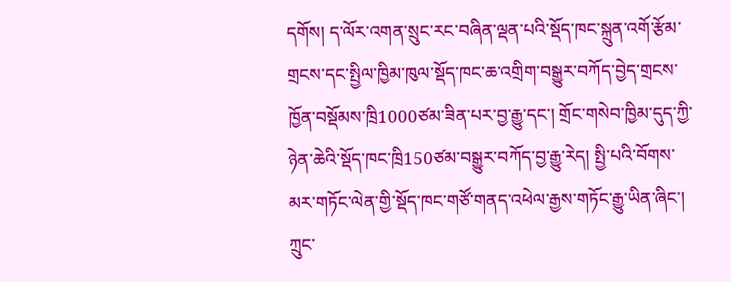དགོས། ད་ལོར་འགན་སྲུང་རང་བཞིན་ལྡན་པའི་སྡོད་ཁང་སྐྲུན་འགོ་རྩོམ་གྲངས་དང་སྤྱིལ་ཁྱིམ་ཁུལ་སྡོད་ཁང་ཆ་འགྲིག་བསྒྱུར་བཀོད་བྱེད་གྲངས་ཁྱོན་བསྡོམས་ཁྲི1000ཙམ་ཟིན་པར་བྱ་རྒྱུ་དང་། གྲོང་གསེབ་ཁྱིམ་དུད་ཀྱི་ཉེན་ཆེའི་སྡོད་ཁང་ཁྲི150ཙམ་བསྒྱུར་བཀོད་བྱ་རྒྱུ་རེད། སྤྱི་པའི་བོགས་མར་གཏོང་ལེན་གྱི་སྡོད་ཁང་གཙོ་གནད་འཕེལ་རྒྱས་གཏོང་རྒྱུ་ཡིན་ཞིང་། ཀྲུང་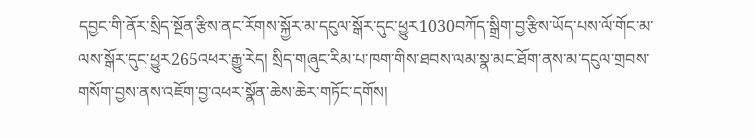དབྱང་གི་ནོར་སྲིད་སྔོན་རྩིས་ནང་རོགས་སྐྱོར་མ་དངུལ་སྒོར་དུང་ཕྱུར1030བཀོད་སྒྲིག་བྱ་རྩིས་ཡོད་པས་ལོ་གོང་མ་ལས་སྒོར་དུང་ཕྱུར265འཕར་རྒྱུ་རེད། སྲིད་གཞུང་རིམ་པ་ཁག་གིས་ཐབས་ལམ་སྣ་མང་ཐོག་ནས་མ་དངུལ་གྲབས་གསོག་བྱས་ནས་འཇོག་བྱ་འཕར་སྣོན་ཆེས་ཆེར་གཏོང་དགོས།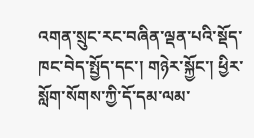འགན་སྲུང་རང་བཞིན་ལྡན་པའི་སྡོད་ཁང་བེད་སྤྱོད་དང་། གཉེར་སྐྱོང་། ཕྱིར་སློག་སོགས་ཀྱི་དོ་དམ་ལམ་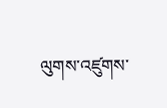ལུགས་འཛུགས་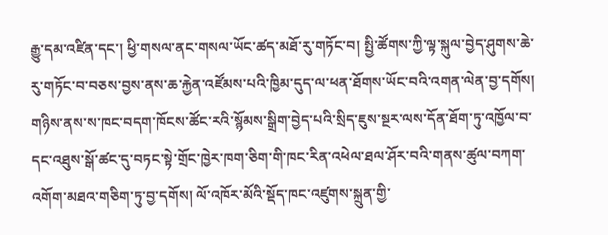རྒྱུ་དམ་འཛིན་དང་། ཕྱི་གསལ་ནང་གསལ་ཡོང་ཚད་མཐོ་རུ་གཏོང་བ། སྤྱི་ཚོགས་ཀྱི་ལྟ་སྐུལ་བྱེད་ཤུགས་ཆེ་རུ་གཏོང་བ་བཅས་བྱས་ནས་ཆ་རྐྱེན་འཛོམས་པའི་ཁྱིམ་དུད་ལ་ཕན་ཐོགས་ཡོང་བའི་འགན་ལེན་བྱ་དགོས། གཉིས་ནས་ས་ཁང་བདག་ཁོངས་ཚོང་རའི་སྙོམས་སྒྲིག་བྱེད་པའི་སྲིད་ཇུས་སྔར་ལས་དོན་ཐོག་ཏུ་འཁྱོལ་བ་དང་འཐུས་སྒོ་ཚང་དུ་བཏང་སྟེ་གྲོང་ཁྱེར་ཁག་ཅིག་གི་ཁང་རིན་འཕེལ་ཐལ་ཤོར་བའི་གནས་ཚུལ་བཀག་འགོག་མཐའ་གཅིག་ཏུ་བྱ་དགོས། ལོ་འཁོར་མོའི་སྡོད་ཁང་འཛུགས་སྐྲུན་གྱི་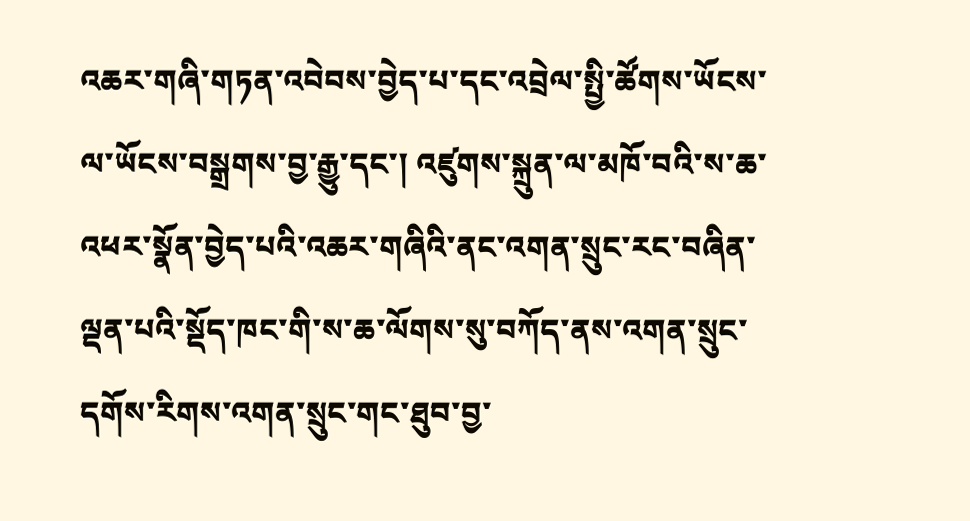འཆར་གཞི་གཏན་འབེབས་བྱེད་པ་དང་འབྲེལ་སྤྱི་ཚོགས་ཡོངས་ལ་ཡོངས་བསྒྲགས་བྱ་རྒྱུ་དང་། འཛུགས་སྐྲུན་ལ་མཁོ་བའི་ས་ཆ་འཕར་སྣོན་བྱེད་པའི་འཆར་གཞིའི་ནང་འགན་སྲུང་རང་བཞིན་ལྡན་པའི་སྡོད་ཁང་གི་ས་ཆ་ལོགས་སུ་བཀོད་ནས་འགན་སྲུང་དགོས་རིགས་འགན་སྲུང་གང་ཐུབ་བྱ་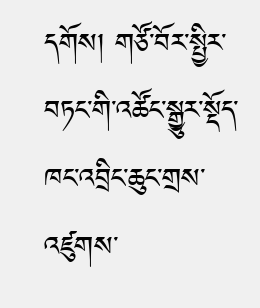དགོས། གཙོ་བོར་སྤྱིར་བཏང་གི་འཚོང་སྒྱུར་སྡོད་ཁང་འབྲིང་ཆུང་གྲས་འཛུགས་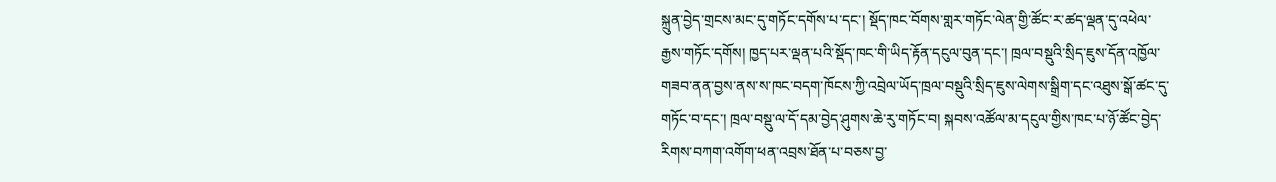སྐྲུན་བྱེད་གྲངས་མང་དུ་གཏོང་དགོས་པ་དང་། སྡོད་ཁང་བོགས་གླར་གཏོང་ལེན་གྱི་ཚོང་ར་ཚད་ལྡན་དུ་འཕེལ་རྒྱས་གཏོང་དགོས། ཁྱད་པར་ལྡན་པའི་སྡོད་ཁང་གི་ཡིད་རྟོན་དངུལ་བུན་དང་། ཁྲལ་བསྡུའི་སྲིད་ཇུས་དོན་འཁྱོལ་གཟབ་ནན་བྱས་ནས་ས་ཁང་བདག་ཁོངས་ཀྱི་འབྲེལ་ཡོད་ཁྲལ་བསྡུའི་སྲིད་ཇུས་ལེགས་སྒྲིག་དང་འཐུས་སྒོ་ཚང་དུ་གཏོང་བ་དང་། ཁྲལ་བསྡུ་ལ་དོ་དམ་བྱེད་ཤུགས་ཆེ་རུ་གཏོང་བ། སྐབས་འཚོལ་མ་དངུལ་གྱིས་ཁང་པ་ཉོ་ཚོང་བྱེད་རིགས་བཀག་འགོག་ཕན་འབྲས་ཐོན་པ་བཅས་བྱ་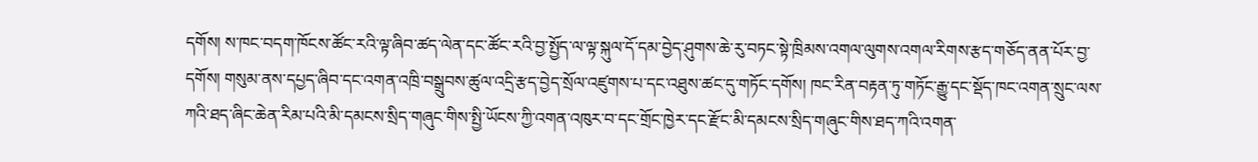དགོས། ས་ཁང་བདག་ཁོངས་ཚོང་རའི་ལྟ་ཞིབ་ཚད་ལེན་དང་ཚོང་རའི་བྱ་སྤྱོད་ལ་ལྟ་སྐུལ་དོ་དམ་བྱེད་ཤུགས་ཆེ་རུ་བཏང་སྟེ་ཁྲིམས་འགལ་ལུགས་འགལ་རིགས་རྩད་གཅོད་ནན་པོར་བྱ་དགོས། གསུམ་ནས་དཔྱད་ཞིབ་དང་འགན་འཁྲི་བསྒྲུབས་ཚུལ་འདྲི་རྩད་བྱེད་སྲོལ་འཛུགས་པ་དང་འཐུས་ཚང་དུ་གཏོང་དགོས། ཁང་རིན་བརྟན་ཏུ་གཏོང་རྒྱུ་དང་སྡོད་ཁང་འགན་སྲུང་ལས་ཀའི་ཐད་ཞིང་ཆེན་རིམ་པའི་མི་དམངས་སྲིད་གཞུང་གིས་སྤྱི་ཡོངས་ཀྱི་འགན་འཁུར་བ་དང་གྲོང་ཁྱེར་དང་རྫོང་མི་དམངས་སྲིད་གཞུང་གིས་ཐད་ཀའི་འགན་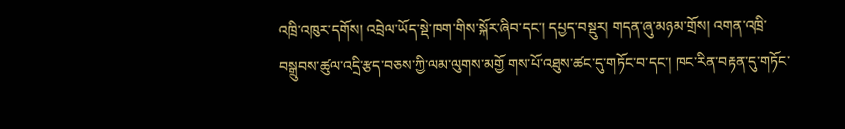འཁྲི་འཁུར་དགོས། འབྲེལ་ཡོད་སྡེ་ཁག་གིས་སྐོར་ཞིབ་དང་། དཔྱད་བསྡུར། གདན་ཞུ་མཉམ་གྲོས། འགན་འཁྲི་བསྒྲུབས་ཚུལ་འདྲི་རྩད་བཅས་ཀྱི་ལམ་ལུགས་མགྱོ གས་པོ་འཐུས་ཚང་དུ་གཏོང་བ་དང་། ཁང་རིན་བརྟན་དུ་གཏོང་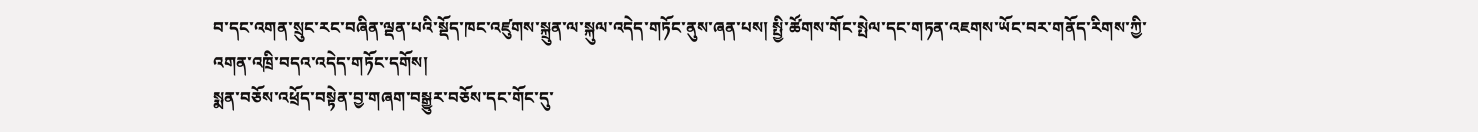བ་དང་འགན་སྲུང་རང་བཞིན་ལྡན་པའི་སྡོད་ཁང་འཛུགས་སྐྲུན་ལ་སྐུལ་འདེད་གཏོང་ནུས་ཞན་པས། སྤྱི་ཚོགས་གོང་སྤེལ་དང་གཏན་འཇགས་ཡོང་བར་གནོད་རིགས་ཀྱི་འགན་འཁྲི་བདའ་འདེད་གཏོང་དགོས།
སྨན་བཅོས་འཕྲོད་བསྟེན་བྱ་གཞག་བསྒྱུར་བཅོས་དང་གོང་དུ་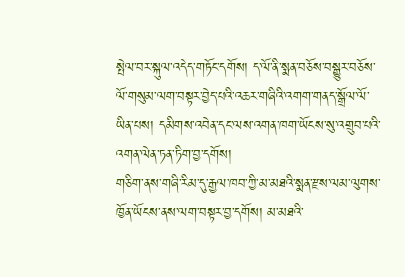སྤེལ་བར་སྐུལ་འདེད་གཏོང་དགོས། ད་ལོ་ནི་སྨན་བཅོས་བསྒྱུར་བཅོས་ལོ་གསུམ་ལག་བསྟར་བྱེད་པའི་འཆར་གཞིའི་འགག་གནད་སྒྲོལ་ལོ་ཡིན་པས། དམིགས་འབེན་དང་ལས་འགན་ཁག་ཡོངས་སུ་འགྲུབ་པའི་འགན་ལེན་ཏན་ཏིག་བྱ་དགོས།
གཅིག་ནས་གཞི་རིམ་དུ་རྒྱལ་ཁབ་ཀྱི་མ་མཐའི་སྨན་རྫས་ལམ་ལུགས་ཁྱོན་ཡོངས་ནས་ལག་བསྟར་བྱ་དགོས། མ་མཐའི་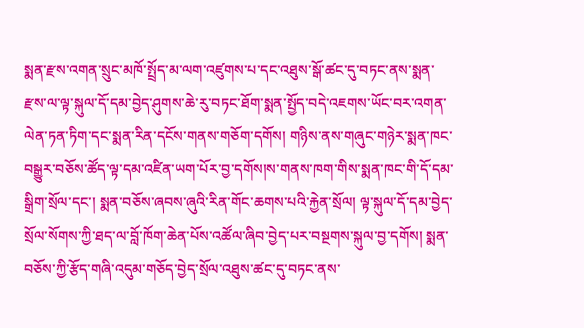སྨན་རྫས་འགན་སྲུང་མཁོ་སྤྲོད་མ་ལག་འཛུགས་པ་དང་འཐུས་སྒོ་ཚང་དུ་བཏང་ནས་སྨན་རྫས་ལ་ལྟ་སྐུལ་དོ་དམ་བྱེད་ཤུགས་ཆེ་རུ་བཏང་ཐོག་སྨན་སྤྱོད་བདེ་འཇགས་ཡོང་བར་འགན་ལེན་ཏན་ཏིག་དང་སྨན་རིན་དངོས་གནས་གཅོག་དགོས། གཉིས་ནས་གཞུང་གཉེར་སྨན་ཁང་བསྒྱུར་བཅོས་ཚོད་ལྟ་དམ་འཛིན་ཡག་པོར་བྱ་དགོས།ས་གནས་ཁག་གིས་སྨན་ཁང་གི་དོ་དམ་སྒྲིག་སྲོལ་དང་། སྨན་བཅོས་ཞབས་ཞུའི་རིན་གོང་ཆགས་པའི་རྐྱེན་སྲོལ། ལྟ་སྐུལ་དོ་དམ་བྱེད་སྲོལ་སོགས་ཀྱི་ཐད་ལ་བློ་ཁོག་ཆེན་པོས་འཚོལ་ཞིབ་བྱེད་པར་བསྔགས་སྐུལ་བྱ་དགོས། སྨན་བཅོས་ཀྱི་རྩོད་གཞི་འདུམ་གཅོད་བྱེད་སྲོལ་འཐུས་ཚང་དུ་བཏང་ནས་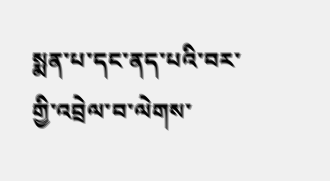སྨན་པ་དང་ནད་པའི་བར་གྱི་འབྲེལ་བ་ལེགས་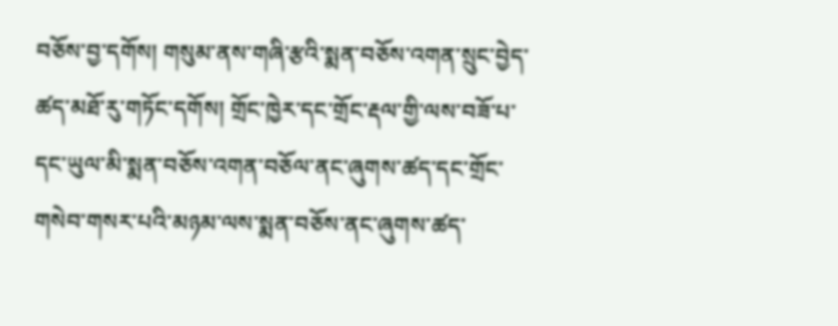བཅོས་བྱ་དགོས། གསུམ་ནས་གཞི་རྩའི་སྨན་བཅོས་འགན་སྲུང་བྱེད་ཚད་མཐོ་རུ་གཏོང་དགོས། གྲོང་ཁྱེར་དང་གྲོང་རྡལ་གྱི་ལས་བཟོ་པ་དང་ཡུལ་མི་སྨན་བཅོས་འགན་བཅོལ་ནང་ཞུགས་ཚད་དང་གྲོང་གསེབ་གསར་པའི་མཉམ་ལས་སྨན་བཅོས་ནང་ཞུགས་ཚད་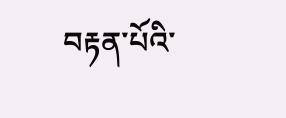བརྟན་པོའི་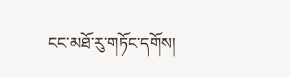ངང་མཐོ་རུ་གཏོང་དགོས།